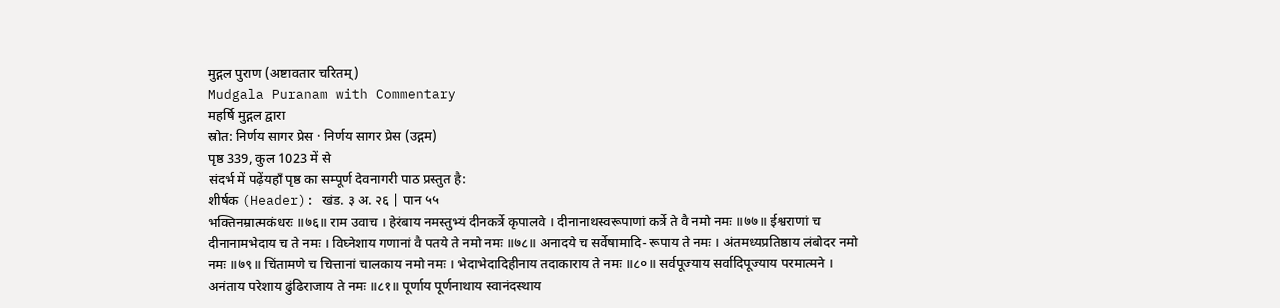मुद्गल पुराण (अष्टावतार चरितम्)
Mudgala Puranam with Commentary
महर्षि मुद्गल द्वारा
स्रोत: निर्णय सागर प्रेस · निर्णय सागर प्रेस (उद्गम)
पृष्ठ 339, कुल 1023 में से
संदर्भ में पढ़ेंयहाँ पृष्ठ का सम्पूर्ण देवनागरी पाठ प्रस्तुत है:
शीर्षक (Header): खंड. ३ अ. २६ | पान ५५
भक्तिनम्रात्मकंधरः ॥७६॥ राम उवाच । हेरंबाय नमस्तुभ्यं दीनकर्त्रे कृपालवे । दीनानाथस्वरूपाणां कर्त्रे ते वै नमो नमः ॥७७॥ ईश्वराणां च दीनानामभेदाय च ते नमः । विघ्नेशाय गणानां वै पतये ते नमो नमः ॥७८॥ अनादये च सर्वेषामादि- रूपाय ते नमः । अंतमध्यप्रतिष्ठाय लंबोदर नमो नमः ॥७९॥ चिंतामणे च चित्तानां चालकाय नमो नमः । भेदाभेदादिहीनाय तदाकाराय ते नमः ॥८०॥ सर्वपूज्याय सर्वादिपूज्याय परमात्मने । अनंताय परेशाय ढुंढिराजाय ते नमः ॥८१॥ पूर्णाय पूर्णनाथाय स्वानंदस्थाय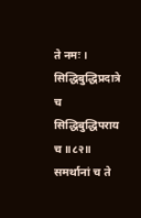ते नमः । सिद्धिबुद्धिप्रदात्रे च सिद्धिबुद्धिपराय च ॥८२॥ समर्थानां च ते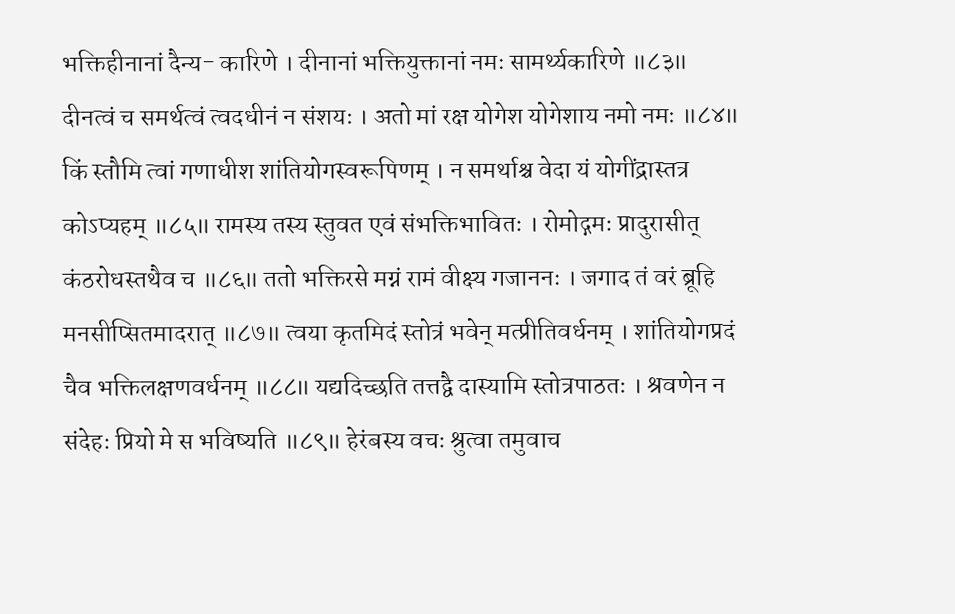भक्तिहीनानां दैन्य- कारिणे । दीनानां भक्तियुक्तानां नमः सामर्थ्यकारिणे ॥८३॥ दीनत्वं च समर्थत्वं त्वदधीनं न संशयः । अतो मां रक्ष योगेश योगेशाय नमो नमः ॥८४॥ किं स्तौमि त्वां गणाधीश शांतियोगस्वरूपिणम् । न समर्थाश्च वेदा यं योगींद्रास्तत्र कोऽप्यहम् ॥८५॥ रामस्य तस्य स्तुवत एवं संभक्तिभावितः । रोमोद्गमः प्रादुरासीत् कंठरोधस्तथैव च ॥८६॥ ततो भक्तिरसे मग्नं रामं वीक्ष्य गजाननः । जगाद तं वरं ब्रूहि मनसीप्सितमादरात् ॥८७॥ त्वया कृतमिदं स्तोत्रं भवेन् मत्प्रीतिवर्धनम् । शांतियोगप्रदं चैव भक्तिलक्षणवर्धनम् ॥८८॥ यद्यदिच्छति तत्तद्वै दास्यामि स्तोत्रपाठतः । श्रवणेन न संदेहः प्रियो मे स भविष्यति ॥८९॥ हेरंबस्य वचः श्रुत्वा तमुवाच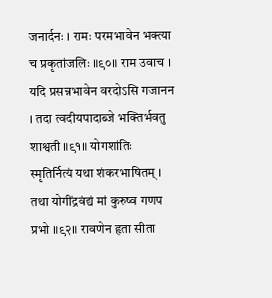जनार्दनः । रामः परमभावेन भक्त्या च प्रकृतांजलिः ॥९०॥ राम उवाच । यदि प्रसन्नभावेन वरदोऽसि गजानन । तदा त्वदीयपादाब्जे भक्तिर्भवतु शाश्वती ॥९१॥ योगशांतिः स्मृतिर्नित्यं यथा शंकरभाषितम् । तथा योगींद्रवंद्यं मां कुरुष्व गणप प्रभो ॥९२॥ रावणेन हृता सीता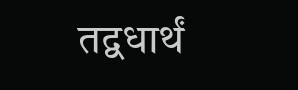तद्वधार्थं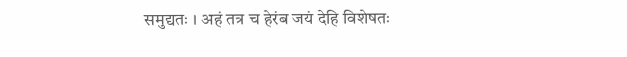समुद्यतः । अहं तत्र च हेरंब जयं देहि विशेषतः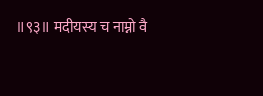॥९३॥ मदीयस्य च नाम्नो वै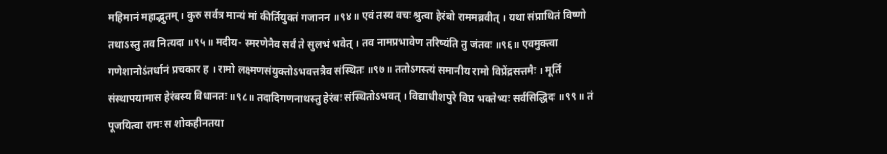महिमानं महाद्भुतम् । कुरु सर्वत्र मान्यं मां कीर्तियुक्तं गजानन ॥९४॥ एवं तस्य वचः श्रुत्वा हेरंबो राममब्रवीत् । यथा संप्राथितं विष्णो तथाऽस्तु तव नित्यदा ॥९५॥ मदीय- स्मरणेनैव सर्वं ते सुलभं भवेत् । तव नामप्रभावेण तरिष्यंति तु जंतवः ॥९६॥ एवमुक्त्वा गणेशानोऽंतर्धानं प्रचकार ह । रामो लक्ष्मणसंयुक्तोऽभवत्तत्रैव संस्थितः ॥९७॥ ततोऽगस्त्यं समानीय रामो विप्रेंद्रसत्तमैः । मूर्तिं संस्थापयामास हेरंबस्य विधानतः ॥९८॥ तदादिगणनाथस्तु हेरंबः संस्थितोऽभवत् । विद्याधीशपुरे विप्र भक्तेभ्यः सर्वसिद्धिदः ॥९९॥ तं पूजयित्वा रामः स शोकहीनतया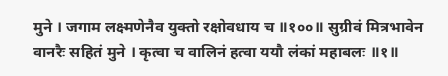मुने । जगाम लक्ष्मणेनैव युक्तो रक्षोवधाय च ॥१००॥ सुग्रीवं मित्रभावेन वानरैः सहितं मुने । कृत्वा च वालिनं हत्वा ययौ लंकां महाबलः ॥१॥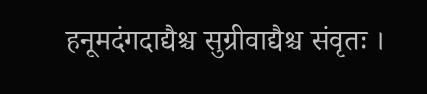हनूमदंगदाद्यैश्च सुग्रीवाद्यैश्च संवृतः ।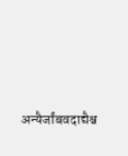अन्यैर्जांबवदाद्यैश्च